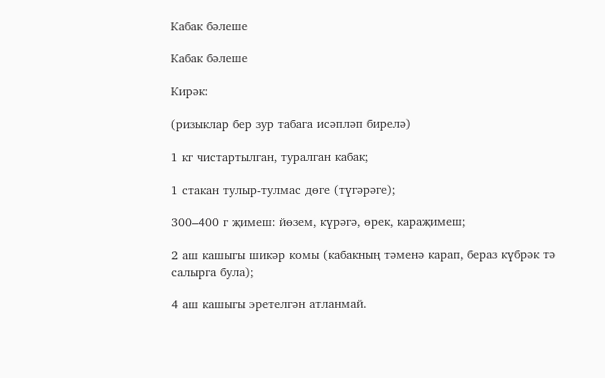Кабак бәлеше

Кабак бәлеше

Кирәк:

(ризыклар бер зур табага исәпләп бирелә)

1 кг чистартылган, туралган кабак;

1 стакан тулыр-тулмас дөге (түгәрәге);

300–400 г җимеш: йөзем, күрәгә, өрек, караҗимеш;

2 аш кашыгы шикәр комы (кабакның тәменә карап, бераз күбрәк тә салырга була);

4 аш кашыгы эретелгән атланмай.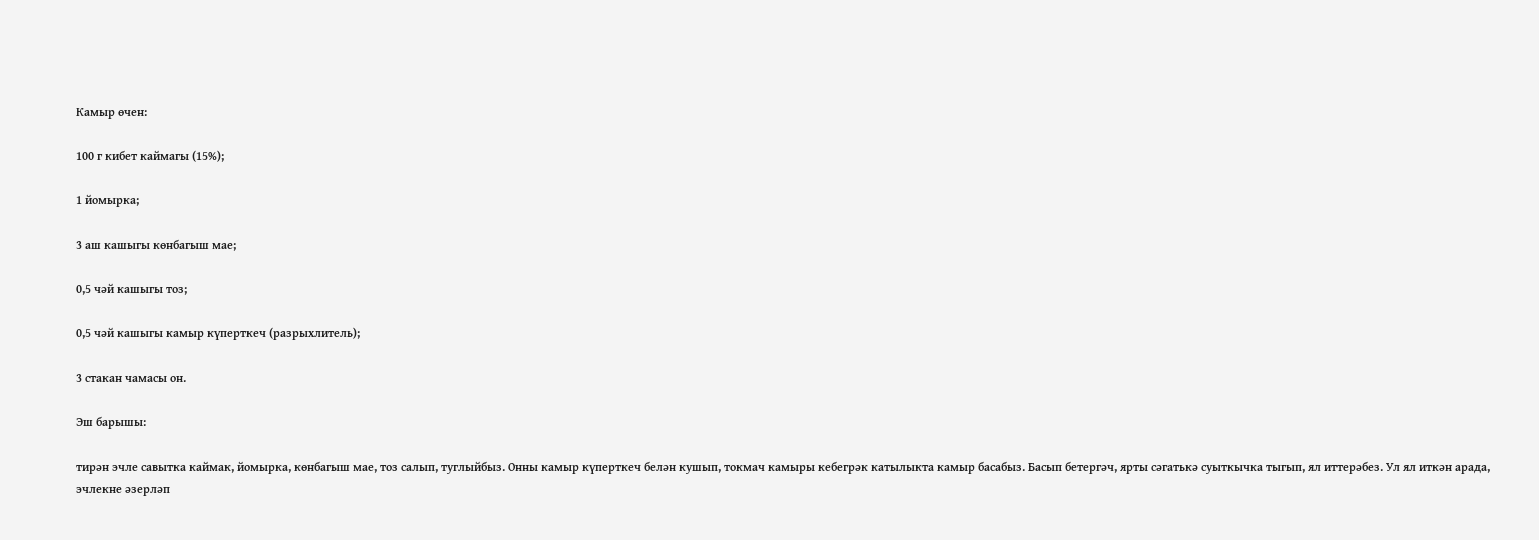Камыр өчен:

100 г кибет каймагы (15%);

1 йомырка;

3 аш кашыгы көнбагыш мае;

0,5 чәй кашыгы тоз;

0,5 чәй кашыгы камыр күперткеч (разрыхлитель);

3 стакан чамасы он.

Эш барышы:

тирән эчле савытка каймак, йомырка, көнбагыш мае, тоз салып, туглыйбыз. Онны камыр күперткеч белән кушып, токмач камыры кебегрәк катылыкта камыр басабыз. Басып бетергәч, ярты сәгатькә суыткычка тыгып, ял иттерәбез. Ул ял иткән арада, эчлекне әзерләп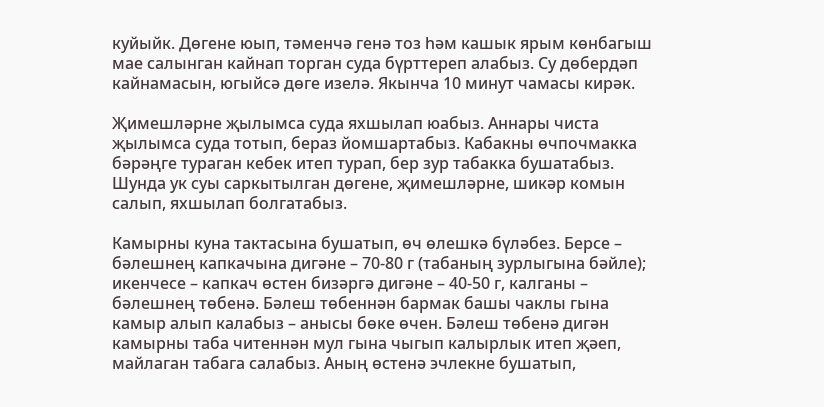куйыйк. Дөгене юып, тәменчә генә тоз һәм кашык ярым көнбагыш мае салынган кайнап торган суда бүрттереп алабыз. Су дөбердәп кайнамасын, югыйсә дөге изелә. Якынча 10 минут чамасы кирәк.

Җимешләрне җылымса суда яхшылап юабыз. Аннары чиста җылымса суда тотып, бераз йомшартабыз. Кабакны өчпочмакка бәрәңге тураган кебек итеп турап, бер зур табакка бушатабыз. Шунда ук суы саркытылган дөгене, җимешләрне, шикәр комын салып, яхшылап болгатабыз.

Камырны куна тактасына бушатып, өч өлешкә бүләбез. Берсе – бәлешнең капкачына дигәне – 70-80 г (табаның зурлыгына бәйле); икенчесе – капкач өстен бизәргә дигәне – 40-50 г, калганы – бәлешнең төбенә. Бәлеш төбеннән бармак башы чаклы гына камыр алып калабыз – анысы бөке өчен. Бәлеш төбенә дигән камырны таба читеннән мул гына чыгып калырлык итеп җәеп, майлаган табага салабыз. Аның өстенә эчлекне бушатып,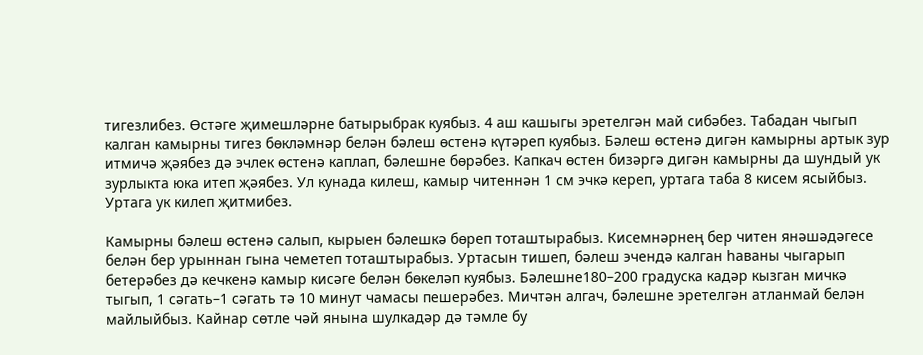тигезлибез. Өстәге җимешләрне батырыбрак куябыз. 4 аш кашыгы эретелгән май сибәбез. Табадан чыгып калган камырны тигез бөкләмнәр белән бәлеш өстенә күтәреп куябыз. Бәлеш өстенә дигән камырны артык зур итмичә җәябез дә эчлек өстенә каплап, бәлешне бөрәбез. Капкач өстен бизәргә дигән камырны да шундый ук зурлыкта юка итеп җәябез. Ул кунада килеш, камыр читеннән 1 см эчкә кереп, уртага таба 8 кисем ясыйбыз. Уртага ук килеп җитмибез.

Камырны бәлеш өстенә салып, кырыен бәлешкә бөреп тоташтырабыз. Кисемнәрнең бер читен янәшәдәгесе белән бер урыннан гына чеметеп тоташтырабыз. Уртасын тишеп, бәлеш эчендә калган һаваны чыгарып бетерәбез дә кечкенә камыр кисәге белән бөкеләп куябыз. Бәлешне180–200 градуска кадәр кызган мичкә тыгып, 1 сәгать–1 сәгать тә 10 минут чамасы пешерәбез. Мичтән алгач, бәлешне эретелгән атланмай белән майлыйбыз. Кайнар сөтле чәй янына шулкадәр дә тәмле бу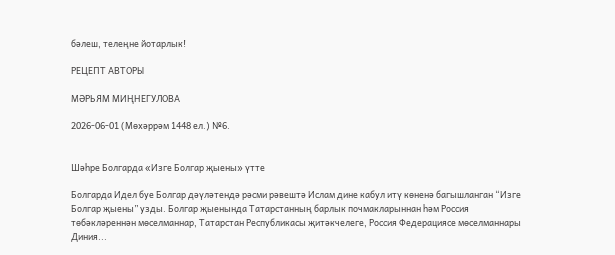бәлеш, телеңне йотарлык!

РЕЦЕПТ АВТОРЫ

МӘРЬЯМ МИҢНЕГУЛОВА

2026-06-01 (Мөхәррәм 1448 ел.) №6.


Шәһре Болгарда «Изге Болгар җыены» үтте

Болгарда Идел буе Болгар дәүләтендә рәсми рәвештә Ислам дине кабул итү көненә багышланган “Изге Болгар җыены” узды. Болгар җыенында Татарстанның барлык почмакларыннан һәм Россия төбәкләреннән мөселманнар, Татарстан Республикасы җитәкчелеге, Россия Федерациясе мөселманнары Диния...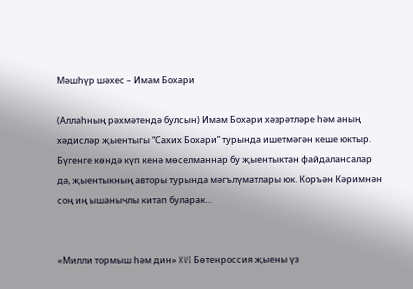Мәшһүр шәхес – Имам Бохари

(Аллаһның рәхмәтендә булсын) Имам Бохари хәзрәтләре һәм аның хәдисләр җыентыгы “Сахих Бохари” турында ишетмәгән кеше юктыр. Бүгенге көндә күп кенә мөселманнар бу җыентыктан файдалансалар да, җыентыкның авторы турында мәгълүматлары юк. Коръән Кәримнән соң иң ышанычлы китап буларак...


«Милли тормыш һәм дин» XVI Бөтенроссия җыены үз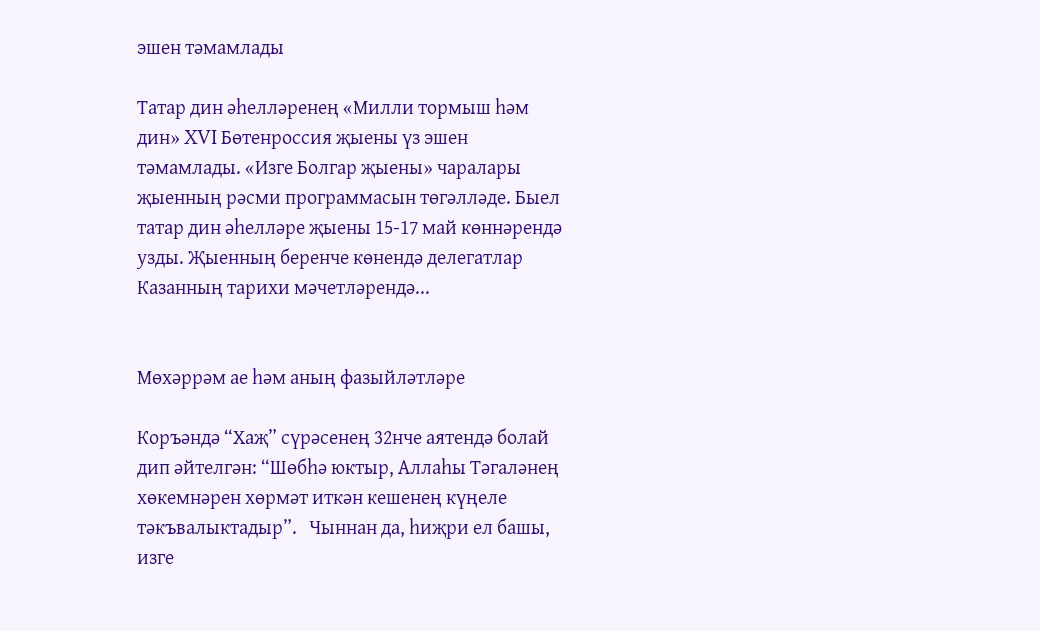эшен тәмамлады

Татар дин әһелләренең «Милли тормыш һәм дин» XVI Бөтенроссия җыены үз эшен тәмамлады. «Изге Болгар җыены» чаралары җыенның рәсми программасын төгәлләде. Быел татар дин әһелләре җыены 15-17 май көннәрендә узды. Җыенның беренче көнендә делегатлар Казанның тарихи мәчетләрендә...


Мөхәррәм ае һәм аның фазыйләтләре

Коръәндә “Хаҗ” сүрәсенең 32нче аятендә болай дип әйтелгән: “Шөбһә юктыр, Аллаһы Тәгаләнең хөкемнәрен хөрмәт иткән кешенең күңеле тәкъвалыктадыр”.   Чыннан да, һиҗри ел башы, изге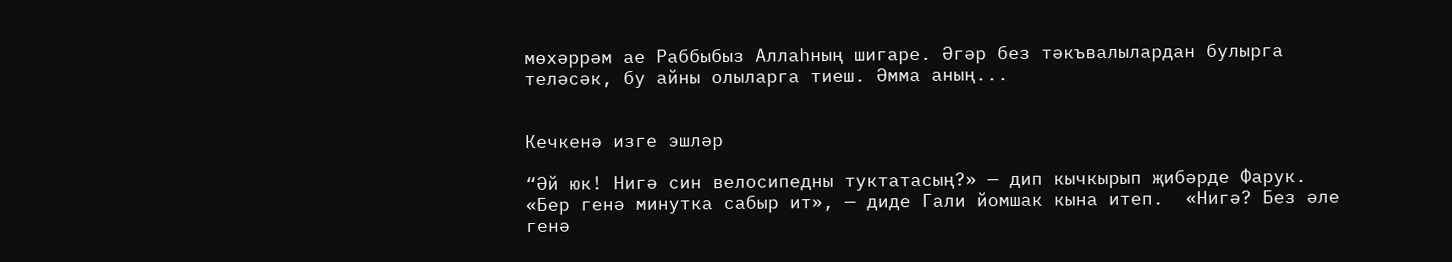мөхәррәм ае Раббыбыз Аллаһның шигаре. Әгәр без тәкъвалылардан булырга теләсәк, бу айны олыларга тиеш. Әмма аның...


Кечкенә изге эшләр

“Әй юк! Нигә син велосипедны туктатасың?» — дип кычкырып җибәрде Фарук.   «Бер генә минутка сабыр ит», — диде Гали йомшак кына итеп.  «Нигә? Без әле генә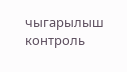чыгарылыш контроль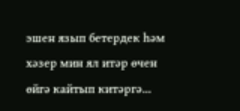эшен язып бетердек һәм хәзер мин ял итәр өчен өйгә кайтып китәргә...